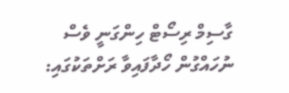ގާސިމް ރިސޯޓް ހިންގަނީ ވެސް ނުހައްގުން ހޯދާފައިވާ ރަށްތަކުގައި: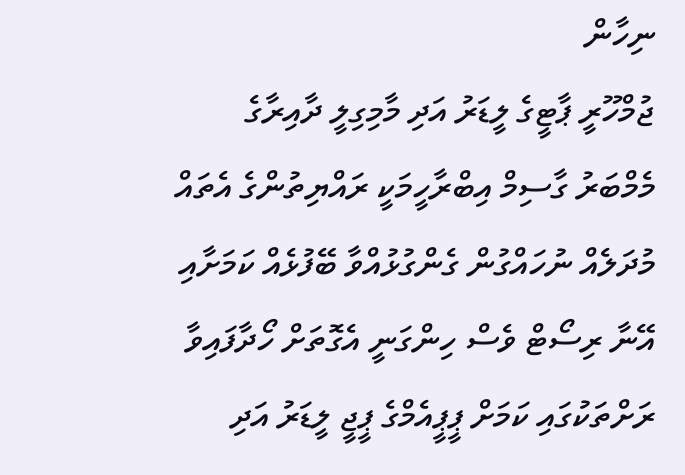ނިހާން
ޖުމްހޫރީ ޕާޓީގެ ލީޑަރު އަދި މާމިގިލީ ދާއިރާގެ މެމްބަރު ގާސިމް އިބްރާހީމަކީ ރައްޔިތުންގެ އެތައް މުދަލެއް ނުހައްގުން ގެންގުޅުއްވާ ބޭފުޅެއް ކަމަށާއި އޭނާ ރިސޯޓް ވެސް ހިންގަނީ އެގޮތަށް ހޯދާފައިވާ ރަށްތަކުގައި ކަމަށް ޕީޕީއެމްގެ ޕީޖީ ލީޑަރު އަދި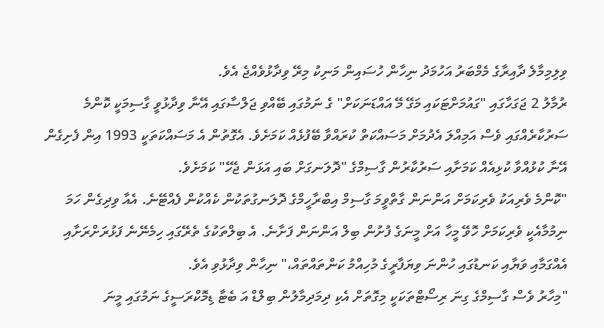ވިލިމިމާލެ ދާއިރާގެ މެމްބަރު އަހުމަދު ނިހާން ހުސައިން މަނިކު މިރޭ ވިދާޅުވެއްޖެ އެވެ.
ރުމާލު 2 ޖަގަހާގައި "ގައުމަށްޓަކައި މަގޭ މޭ އައްޑަނަކަށް" ގެ ނަމުގައި ބޭއްވި ޖަލްސާގައި އޭނާ ވިދާޅުވީ ގާސިމަކީ ކޮންމެ ސަރުކާރެއްގައި ވެސް އަމިއްލަ އެދުމަށް މަސައްކަތް ކުރައްވާ ބޭފުޅެއް ކަމަށެވެ. އެގޮތުން އެ މަސައްކަތަކީ 1993 އިން ފެށިގެން އޭނާ ކުޅުއްވާ ކުޅިއެއް ކަމަށާއި ސަރުކާރުން ގާސިމްގެ "ދޮލަނގަށް ބައި އަޅަން ޖެހޭ" ކަމަށެވެ.
"ކޮންމެ ވެރިއަކު ވެރިކަމަށް އަންނަން ގާތްވީމަ ގާސިމް އިބްރާހީމްގެ ދޮލަނގުތަކުން ކެއްކުން ފެއްޓޭނެ. އެއާ ވިދިގެން ހަމަ ނިމުމާއެކީ ވެރިކަމަށް ހޮވޭ މީހާ އަށް މީނަގެ ފުށުން ބިލް އަންނަން ފަށާނެ. އެ ބިލްތަކުގެ ތެރޭގައި ހިމެނޭނެ ފަޅުރަށްރަށާއި އެއްގަމާއި ވަޔާއި ކަނޑުގައި ހުންނަ ވިޔަފާރީގެ މުހިއްމު ކަންތައްތައް،" ނިހާން ވިދާޅުވި އެވެ.
"މިހާރު ވެސް ގާސިމްގެ ގިނަ ރިސޯޓްތަކަކީ މިގޮތަށް އެކި ދިމަދިމާލުން ބިލްޑް އަ ބެޓާ ޑިމޮކްރަސީގެ ނަމުގައި މީނަ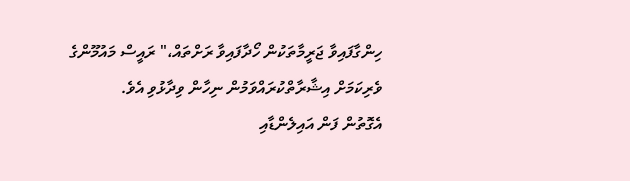ހިންގާފައިވާ ޖަރީމާތަކުން ހޯދާފައިވާ ރަށްތައް،" ރައީސް މައުމޫންގެ ވެރިކަމަށް އިޝާރާތްކުރައްވަމުން ނިހާން ވިދާޅުވި އެވެ.
އެގޮތުން ފަން އައިލެންޑާއި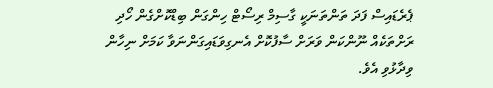ޕެރެޑައިސް ފަދަ ތަންތަނަކީ ގާސިމް ރިސޯޓް ހިންގަން ބިޑްކޮށްގެން ހޯދި ރަށްތަކެއް ނޫންކަން ވަރަށް ސާފުކޮށް އެނގިވަޑައިގަންނަވާ ކަމަށް ނިހާން ވިދާޅުވި އެވެ.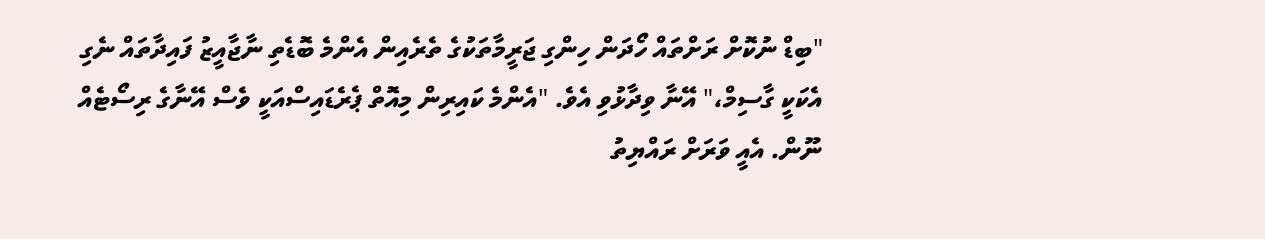"ބިޑް ނުކޮށް ރަށްތައް ހޯދަން ހިންގި ޖަރީމާތަކުގެ ތެރެއިން އެންމެ ބޮޑެތި ނާޖާއީޒު ފައިދާތައް ނެގި އެކަކީ ގާސިމް،" އޭނާ ވިދާޅުވި އެވެ. "އެންމެ ކައިރިން މިއޮތް ޕެރެޑައިސްއަކީ ވެސް އޭނާގެ ރިސޯޓެއް ނޫން. އެއީ ވަރަށް ރައްޔިތު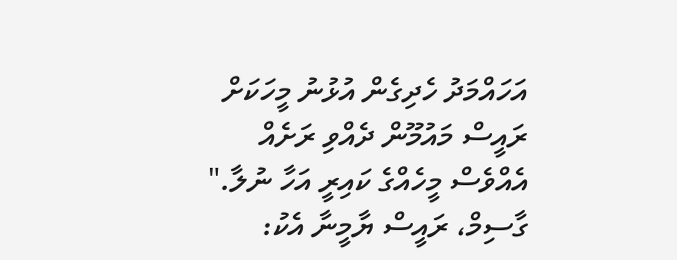އަހައްމަދު ހެދިގެން އުޅުނު މީހަކަށް ރައީސް މައުމޫން ދެއްވި ރަށެއް އެއްވެސް މީހެއްގެ ކައިރީ އަހާ ނުލާ."
ގާސިމް، ރައީސް ޔާމީނާ އެކު: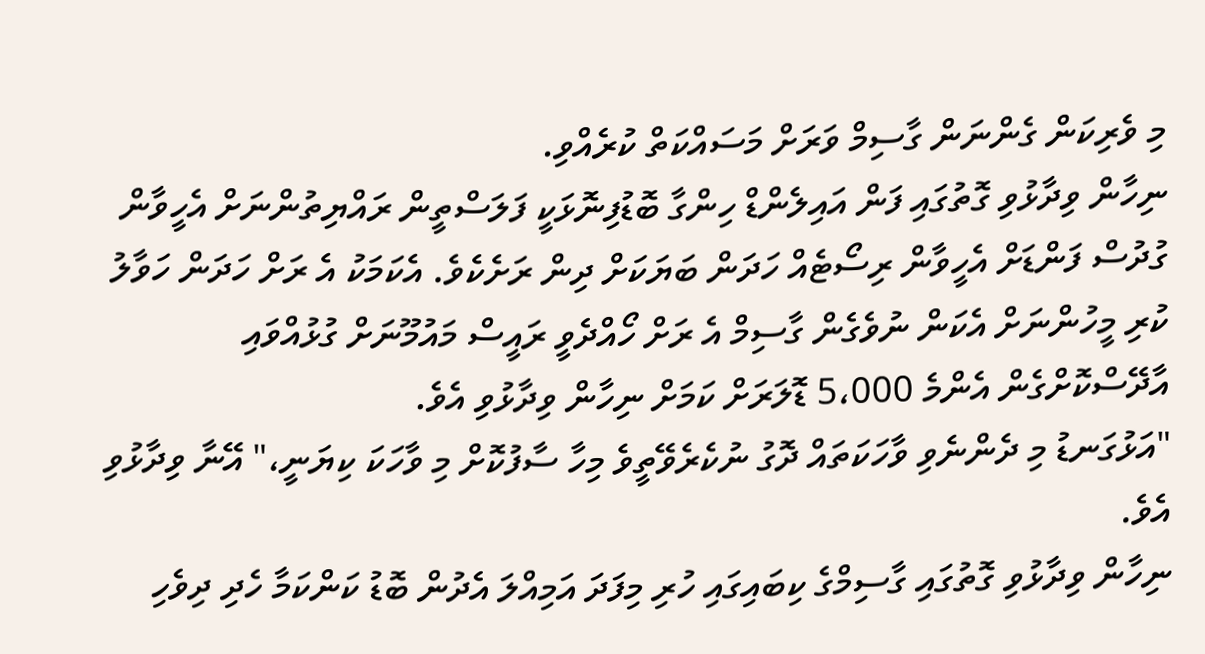މި ވެރިކަން ގެންނަން ގާސިމް ވަރަށް މަސައްކަތް ކުރެއްވި.
ނިހާން ވިދާޅުވި ގޮތުގައި ފަން އައިލެންޑް ހިންގާ ބޮޑުފިނޮޅަކީ ފަލަސްތީން ރައްޔިތުންނަށް އެހީވާން ގުދުސް ފަންޑަށް އެހީވާން ރިސޯޓެއް ހަދަން ބަޔަކަށް ދިން ރަށެކެވެ. އެކަމަކު އެ ރަށް ހަދަން ހަވާލު ކުރި މީހުންނަށް އެކަން ނުވެގެން ގާސިމް އެ ރަށް ހޯއްދެވީ ރައީސް މައުމޫނަށް ގުޅުއްވައި އާދޭސްކޮށްގެން އެންމެ 5،000 ޑޮލަރަށް ކަމަށް ނިހާން ވިދާޅުވި އެވެ.
"އަޅުގަނޑު މި ދެންނެވި ވާހަކަތައް ދޮގު ނުކެރެވޭތީވެ މިހާ ސާފުކޮށް މި ވާހަކަ ކިޔަނީ،" އޭނާ ވިދާޅުވި އެވެ.
ނިހާން ވިދާޅުވި ގޮތުގައި ގާސިމްގެ ކިބައިގައި ހުރި މިފަދަ އަމިއްލަ އެދުން ބޮޑު ކަންކަމާ ހެދި ދިވެހި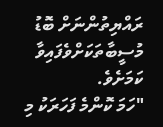ރައްޔިތުންނަށް ބޮޑު މުސީބާތަކަށްވެފައިވާ ކަމަށެވެ.
"ހަމަ ކޮންމެ ފަހަރަކު މި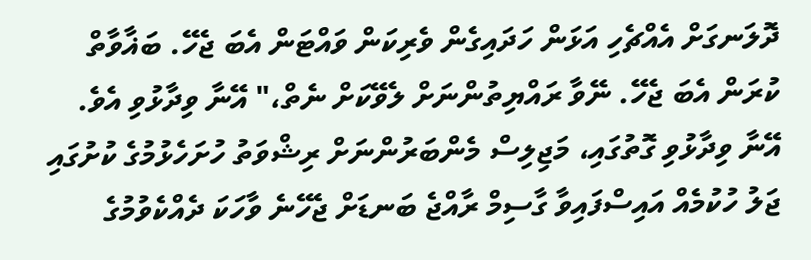ދޮލަނގަށް އެއްޗެހި އަޅަން ހަދައިގެން ވެރިކަން ވައްޓަން އެބަ ޖެހޭ. ބަޣާވާތް ކުރަން އެބަ ޖެހޭ. ނޭވާ ރައްޔިތުންނަށް ލެވޭކަށް ނެތް،" އޭނާ ވިދާޅުވި އެވެ.
އޭނާ ވިދާޅުވި ގޮތުގައި، މަޖިލިސް މެންބަރުންނަށް ރިޝްވަތު ހުށަހެޅުމުގެ ކުށުގައި ޖަލު ހުކުމެއް އައިސްފައިވާ ގާސިމް ރާއްޖެ ބަނޑަށް ޖެހޭނެ ވާހަކަ ދެއްކެވުމުގެ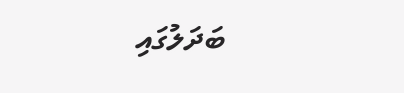ބަދަލުގައި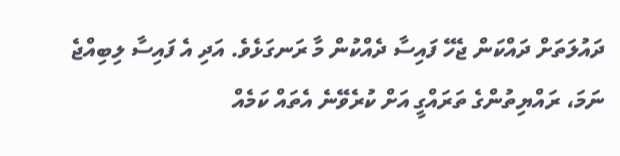ދައުލަތަށް ދައްކަން ޖެހޭ ފައިސާ ދެއްކުން މާ ރަނގަޅެވެ. އަދި އެ ފައިސާ ލިބިއްޖެ ނަމަ، ރައްޔިތުންގެ ތަރައްގީ އަށް ކުރެވޭނެ އެތައް ކަމެއް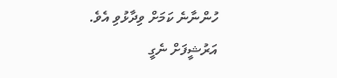ހުންނާނެ ކަމަށް ވިދާޅުވި އެވެ.
އަރުޝީފަށް ނެގީ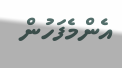އެންމެފަހުން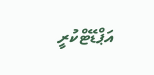އަޕްޑޭޓްކުރީ